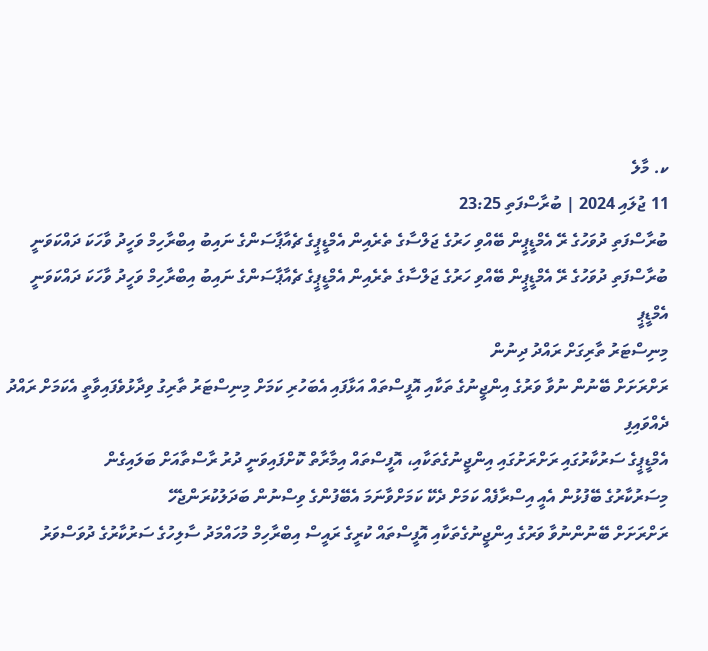ކ. މާލެ
11 ޖުލައި 2024 | ބުރާސްފަތި 23:25
ބުރާސްފަތި ދުވަހުގެ ރޭ އެމްޑީޕީން ބޭއްވި ހަރުގެ ޖަލްސާގެ ތެރެއިން އެމްޑީޕީގެ ޗެއާޕާސަންގެ ނައިބު އިބްރާހިމް ވަހީދު ވާހަކަ ދައްކަވަނީ
ބުރާސްފަތި ދުވަހުގެ ރޭ އެމްޑީޕީން ބޭއްވި ހަރުގެ ޖަލްސާގެ ތެރެއިން އެމްޑީޕީގެ ޗެއާޕާސަންގެ ނައިބު އިބްރާހިމް ވަހީދު ވާހަކަ ދައްކަވަނީ
އެމްޑީޕީ
މިނިސްޓަރު ތާރިގަށް ރައްދު ދިނުން
ރަށްރަށަށް ބޭނުން ނުވާ ވަރުގެ އިންޖީނުގެ ތަކާއި އޮފީސްތައް އަޅާފައި އެބަހުރި ކަމަށް މިނިސްޓަރު ތާރިގު ވިދާޅުވެފައިވާތީ އެކަމަށް ރައްދު ދެއްވައިފި
އެމްޑީޕީގެ ސަރުކާރުގައި ރަށްރަށުގައި އިންޖީނުގެތަކާއި، އޮފީސްތައް އިމާރާތް ކޮށްފައިވަނީ ދުރު ރާސްތާއަށް ބަލައިގެން
މިސަރުކާރުގެ ބޭފުޅުން އެއީ އިސްރާފެއް ކަމަށް ދެކޭ ކަމަށްވާނަމަ އެބޭފުންގެ ވިސްނުން ބަދަލުކުރަންޖެހޭ
ރަށްރަށަށް ބޭނުންނުވާ ވަރުގެ އިންޖީނުގެތަކާއި އޮފީސްތައް ކުރީގެ ރައީސް އިބްރާހިމް މުހައްމަދު ސާލިހުގެ ސަރުކާރުގެ ދުވަސްވަރު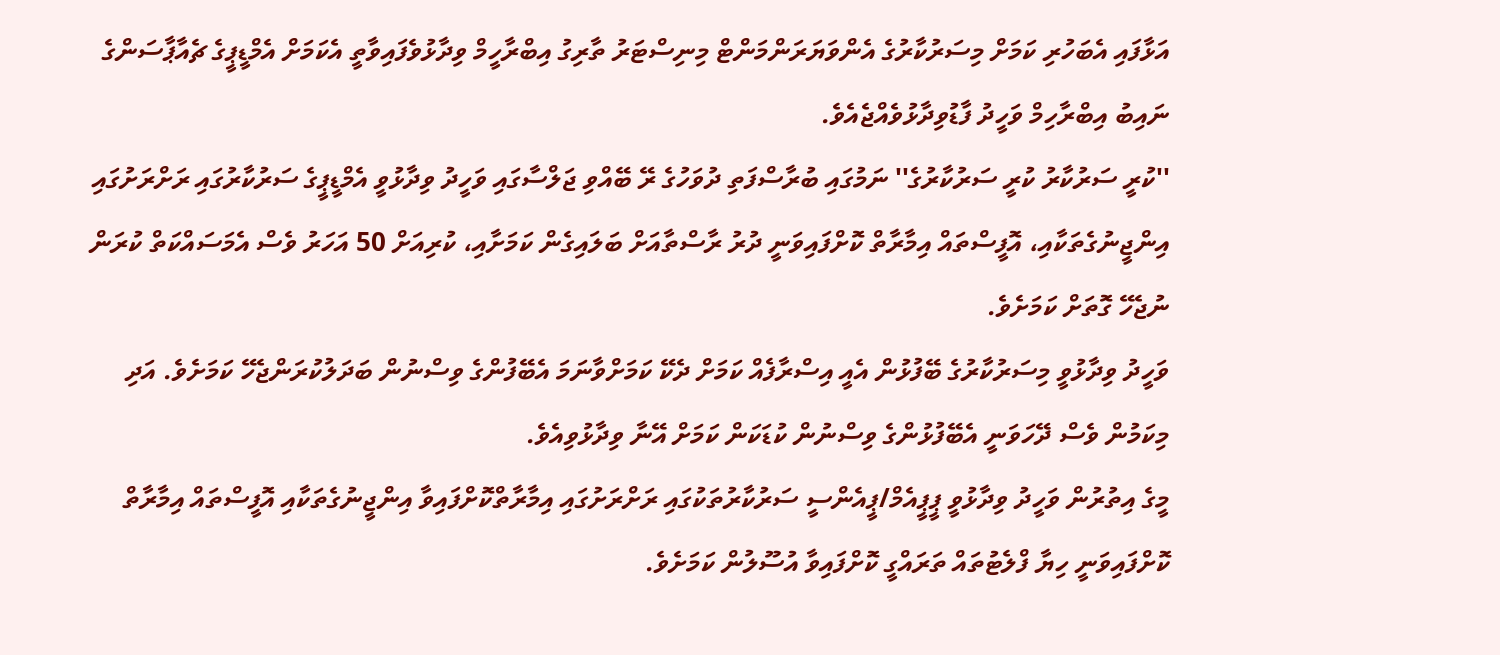އަޅާފައި އެބަހުރި ކަމަށް މިސަރުކާރުގެ އެންވަޔަރަންމަންޓް މިނިސްޓަރު ތާރިގު އިބްރާހީމް ވިދާޅުވެފައިވާތީ އެކަމަށް އެމްޑީޕީގެ ޗެއާޕާސަންގެ ނައިބު އިބްރާހިމް ވަހީދު ފާޑުވިދާޅުވެއްޖެއެވެ.
''ކުރީ ސަރުކާރު ކުރީ ސަރުކާރުގެ'' ނަމުގައި ބުރާސްފަތި ދުވަހުގެ ރޭ ބޭއްވި ޖަލްސާގައި ވަހީދު ވިދާޅުވީ އެމްޑީޕީގެ ސަރުކާރުގައި ރަށްރަށުގައި އިންޖީނުގެތަކާއި، އޮފީސްތައް އިމާރާތް ކޮށްފައިވަނީ ދުރު ރާސްތާއަށް ބަލައިގެން ކަމަށާއި، ކުރިއަށް 50 އަހަރު ވެސް އެމަސައްކަތް ކުރަން ނުޖެހޭ ގޮތަށް ކަމަށެވެ.
ވަހީދު ވިދާޅުވީ މިސަރުކާރުގެ ބޭފުޅުން އެއީ އިސްރާފެއް ކަމަށް ދެކޭ ކަމަށްވާނަމަ އެބޭފުންގެ ވިސްނުން ބަދަލުކުރަންޖެހޭ ކަމަށެވެ. އަދި މިކަމުން ވެސް ދޭހަވަނީ އެބޭފުޅުންގެ ވިސްނުން ކުޑަކަން ކަމަށް އޭނާ ވިދާޅުވިއެވެ.
މީގެ އިތުރުން ވަހީދު ވިދާޅުވީ ޕީޕީއެމް/ޕީއެންސީ ސަރުކާރުތަކުގައި ރަށްރަށުގައި އިމާރާތްކޮށްފައިވާ އިންޖީނުގެތަކާއި އޮފީސްތައް އިމާރާތް ކޮށްފައިވަނީ ހިޔާ ފްލެޓުތައް ތަރައްގީ ކޮށްފައިވާ އުސޫލުން ކަމަށެވެ.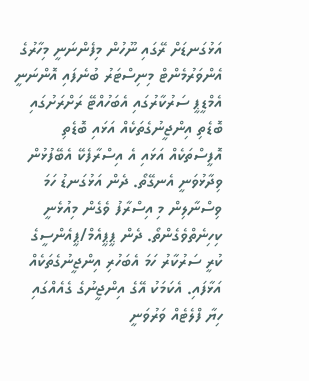އަޅުގަނޑަށް ރޭގައި ނޫހުން މިފެންނަނީ މިހާރުގެ އެންވަރުމެންޓް މިނިސްޓަރު ބުނެފައި އޮންނަނީ އެމްޑީޕީ ސަރުކާރުގައި އެބަހުއްޓޭ ރަށްރަށުގައި ބޮޑެތި އިންޖީނުގެތަކެއް އަޅައި ބޮޑެތި އޮފީސްތަކެއް އަޅައި އެ އިސްރާފެކޭ އެބޭފުޅުން ވިދާޅުވަނީ އެނގޭތޯ. ދެން އަޅުގަނޑު ހަމަ ވިސްނާލިން މި އިސްރާފު ވެގެން މިއުޅެނީ ކިހިނެތްވެގެންތޯ. ދެން ޕީޕީއެމް/ޕީއެންސީގެ ކުރީ ސަރުކާރު ހަމަ އެބަހުރި އިންޖީނުގެތަކެއް އަޅާފައި. އެކަމަކު އޭގެ އިންޖީނުގެ ގެއެއްގައި ހިޔާ ފްލެޓެއް ވަރުވަނީ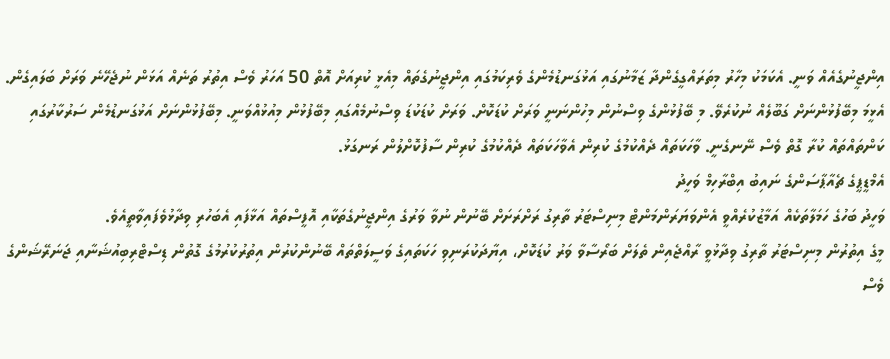އިންޖީނުގެއެއް ވަނީ. އެކަމަކު މިހާރު މިތަރައްގީގެންދާ ޒަމާނުގައި އަޅުގަނޑުމެންގެ ވެރިކަމުގައި އިންޖީނުގެތައް މިއެޅީ ކުރިއަށް އޮތް 50 އަހަރު ވެސް އިތުރު ތަނެއް އަޅަން ނުޖެހޭނެ ވަރަށް ބަލައިގެން. އެޅީމަ މިބޭފުޅުންނަށް ގަބޫލެއް ނުކުރެވޭ. މި ބޭފުޅުންގެ ވިސްނުން މިހުންނަނީ ވަރަށް ކުޑަކޮށް. ވަރަށް ކުޑަކުޑަ ވިސްނުމެއްގައި މިބޭފުޅުން މިއުޅުއްވަނީ. މިބޭފުޅުންނަށް އަޅުގަނޑުމެން ސަރުކާރުގައި ކަންތައްތައް ކުރާ ގޮތް ވެސް ނޭނގެނީ. ވާހަކަތައް ދެއްކުމުގެ ކުރިން އެވާހަކަތައް ދެއްކުމުގެ ކުރިން ސާފުކޮށްލުން ރަނގަޅު.
އެމްޑީޕީގެ ޗެއާޕާސަންގެ ނައިބު އިބްރާހިމް ވަހީދު
ވަހީދު ބަހުގެ ހަމަލާތަކެއް އަމާޒުކުރެއްވީ އެންވަޔަރަންމަންޓް މިނިސްޓަރު ތާރިގު ރަށްރަށަށް ބޭނުން ނުވާ ވަރުގެ އިންޖީނުގެތަކާއި އޮފީސްތައް އަޅާފައި އެބަހުރި ވިދާޅުވެފައިވާތީއެވެ.
މީގެ އިތުރުން މިނިސްޓަރު ތާރިގު ވިދާޅުވީ ރާއްޖެއިން ތެލަށް ބަރޯސާވާ ވަރު ކުޑަކޮށް، އިޔާދަކުރަނިވި ހަކަތައިގެ ވަސީލަތްތައް ބޭނުންކުރުން އިތުރުކުރުމުގެ ގޮތުން ޑިސްޓްރިބިއުޝަނާއި ޖަނަރޭޝަންގެ ވެސް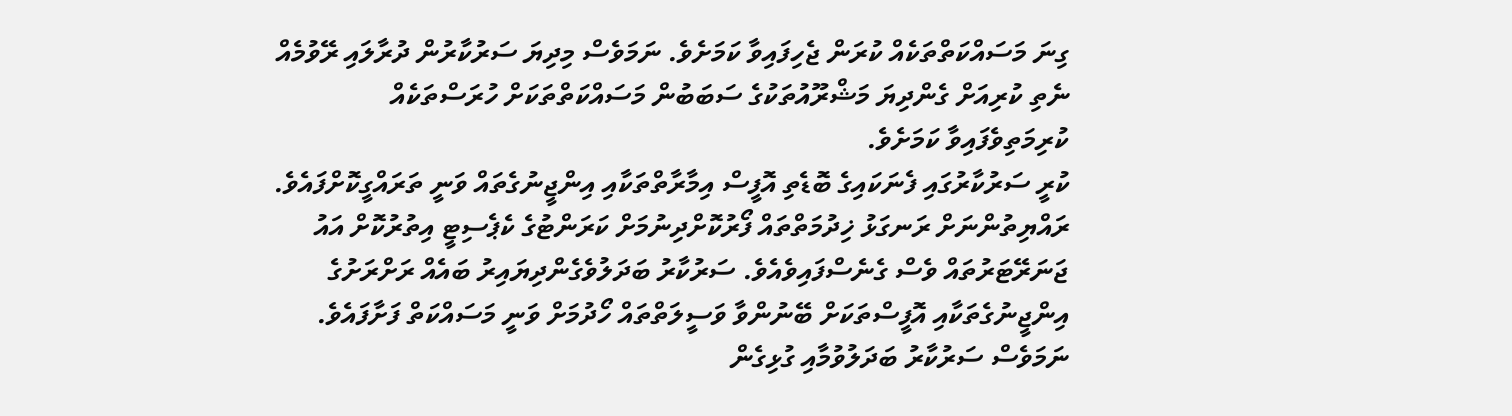ގިނަ މަސައްކަތްތަކެއް ކުރަން ޖެހިފައިވާ ކަމަށެވެ. ނަމަވެސް މިދިޔަ ސަރުކާރުން ދުރާލައި ރޭވުމެއް ނެތި ކުރިއަށް ގެންދިޔަ މަޝްރޫއުތަކުގެ ސަބަބުން މަސައްކަތްތަކަށް ހުރަސްތަކެއް ކުރިމަތިވެފައިވާ ކަމަށެވެ.
ކުރީ ސަރުކާރުގައި ފެނަކައިގެ ބޮޑެތި އޮފީސް އިމާރާތްތަކާއި އިންޖީނުގެތައް ވަނީ ތަރައްގީކޮށްފައެވެ. ރައްޔިތުންނަށް ރަނގަޅު ޚިދުމަތްތައް ފޯރުކޮށްދިނުމަށް ކަރަންޓުގެ ކެޕެސިޓީ އިތުރުކޮށް އައު ޖަނަރޭޓަރުތައް ވެސް ގެނެސްފައިވެއެވެ. ސަރުކާރު ބަދަލުވެގެންދިޔައިރު ބައެއް ރަށްރަށުގެ އިންޖީނުގެތަކާއި އޮފީސްތަކަށް ބޭނުންވާ ވަސީލަތްތައް ހޯދުމަށް ވަނީ މަސައްކަތް ފަށާފައެވެ. ނަމަވެސް ސަރުކާރު ބަދަލުވުމާއި ގުޅިގެން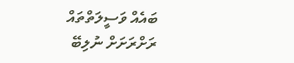ބައެއް ވަސީލަތްތައް ރަށްރަށަށް ނުލިބޭ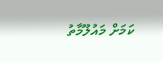ކަމަށް މައުލޫމާތު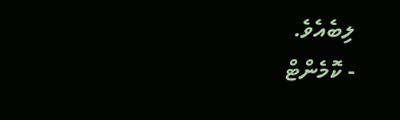ލިބެއެވެ.
- ކޮމެންޓް